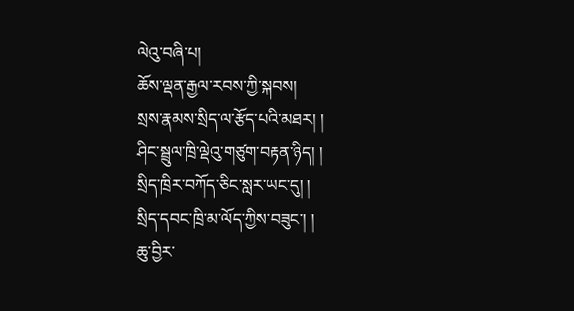ལེའུ་བཞི་པ།
ཆོས་ལྡན་རྒྱལ་རབས་ཀྱི་སྐབས།
སྲས་རྣམས་སྲིད་ལ་རྩོད་པའི་མཐར། །
ཤིང་སྦྲུལ་ཁྲི་ལྡེའུ་གཙུག་བརྟན་ཉིད། །
སྲིད་ཁྲིར་བཀོད་ཅིང་སླར་ཡང་དུ། །
སྲིད་དབང་ཁྲི་མ་ལོད་ཀྱིས་བཟུང་། །
ཆུ་བྱིར་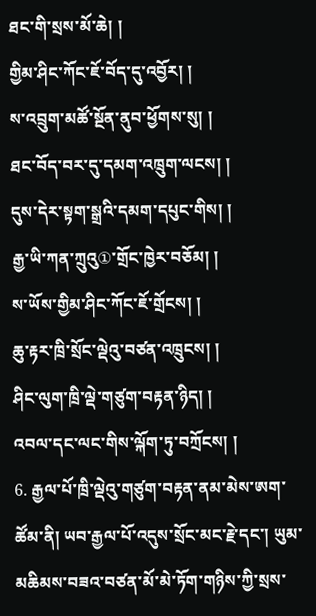ཐང་གི་སྲས་མོ་ཆེ། །
གྱིམ་ཤིང་ཀོང་ཇོ་བོད་དུ་འབྱོར། །
ས་འབྲུག་མཚོ་སྔོན་ནུབ་ཕྱོགས་སུ། །
ཐང་བོད་བར་དུ་དམག་འཁྲུག་ལངས། །
དུས་དེར་སྟག་སྒྲའི་དམག་དཔུང་གིས། །
རྒྱ་ཡི་ཀན་ཀྲུའུ①་གྲོང་ཁྱེར་བཅོམ། །
ས་ཡོས་གྱིམ་ཤིང་ཀོང་ཇོ་གྲོངས། །
ཆུ་རྟར་ཁྲི་སྲོང་ལྡེའུ་བཙན་འཁྲུངས། །
ཤིང་ལུག་ཁྲི་ལྡེ་གཙུག་བརྟན་ཉིད། །
འབལ་དང་ལང་གིས་ལྐོག་ཏུ་བཀྲོངས། །
6. རྒྱལ་པོ་ཁྲི་ལྡེའུ་གཙུག་བརྟན་ནམ་མེས་ཨག་ཚོམ་ནི། ཡབ་རྒྱལ་པོ་འདུས་སྲོང་མང་རྗེ་དང་། ཡུམ་མཆིམས་བཟའ་བཙན་མོ་མེ་ཏོག་གཉིས་ཀྱི་སྲས་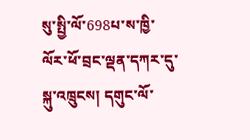སུ་སྤྱི་ལོ་698པ་ས་ཁྱི་ལོར་ཕོ་བྲང་ལྡན་དཀར་དུ་སྐུ་འཁྲུངས། དགུང་ལོ་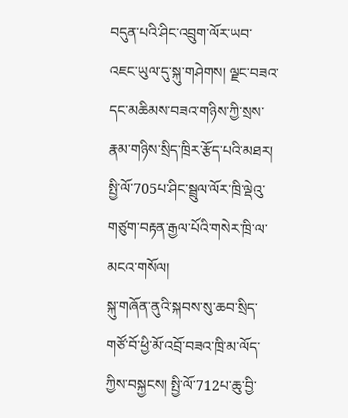བདུན་པའི་ཤིང་འབྲུག་ལོར་ཡབ་འཇང་ཡུལ་དུ་སྐུ་གཤེགས། ལྗང་བཟའ་དང་མཆིམས་བཟའ་གཉིས་ཀྱི་སྲས་རྣམ་གཉིས་སྲིད་ཁྲིར་རྩོད་པའི་མཐར། སྤྱི་ལོ་705པ་ཤིང་སྦྲུལ་ལོར་ཁྲི་ལྡེའུ་གཙུག་བརྟན་རྒྱལ་པོའི་གསེར་ཁྲི་ལ་མངའ་གསོལ།
སྐུ་གཞོན་ནུའི་སྐབས་སུ་ཆབ་སྲིད་གཙོ་བོ་ཕྱི་མོ་འབྲོ་བཟའ་ཁྲི་མ་ལོད་ཀྱིས་བསྐྱངས། སྤྱི་ལོ་712པ་ཆུ་བྱི་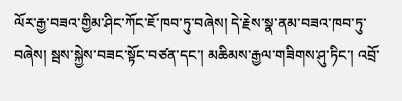ལོར་རྒྱ་བཟའ་གྱིམ་ཤིང་ཀོང་ཇོ་ཁབ་ཏུ་བཞེས། དེ་རྗེས་སྣ་ནམ་བཟའ་ཁབ་ཏུ་བཞེས། སྦས་སྐྱེས་བཟང་སྟོང་བཙན་དང་། མཆིམས་རྒྱལ་གཟིགས་ཤུ་ཏིང་། འབྲོ་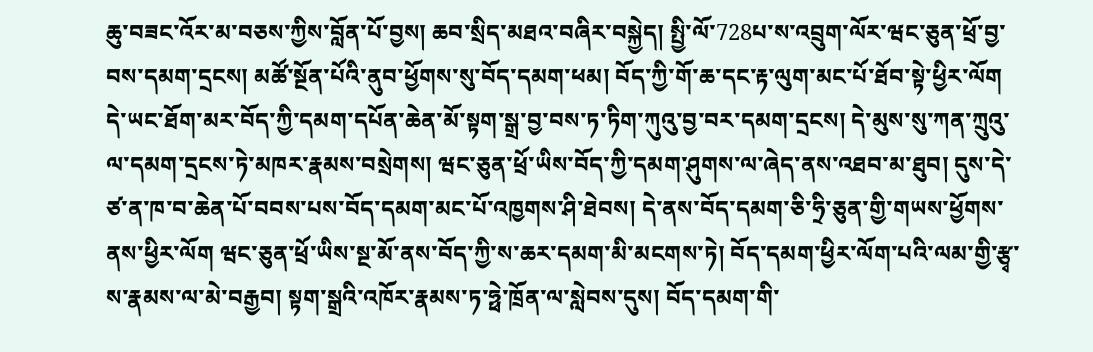ཆུ་བཟང་འོར་མ་བཅས་ཀྱིས་བློན་པོ་བྱས། ཆབ་སྲིད་མཐའ་བཞིར་བསྐྱེད། སྤྱི་ལོ་728པ་ས་འབྲུག་ལོར་ཝང་ཅུན་ཕྲོ་བྱ་བས་དམག་དྲངས། མཚོ་སྔོན་པོའི་ནུབ་ཕྱོགས་སུ་བོད་དམག་ཕམ། བོད་ཀྱི་གོ་ཆ་དང་རྟ་ལུག་མང་པོ་ཐོབ་སྟེ་ཕྱིར་ལོག དེ་ཡང་ཐོག་མར་བོད་ཀྱི་དམག་དཔོན་ཆེན་མོ་སྟག་སྒྲ་བྱ་བས་ཏ་ཏིག་ཀུའུ་བྱ་བར་དམག་དྲངས། དེ་མུས་སུ་ཀན་ཀྲུའུ་ལ་དམག་དྲངས་ཏེ་མཁར་རྣམས་བསྲེགས། ཝང་ཅུན་ཕྲོ་ཡིས་བོད་ཀྱི་དམག་ཤུགས་ལ་ཞེད་ནས་འཐབ་མ་ཐུབ། དུས་དེ་ཙ་ན་ཁ་བ་ཆེན་པོ་བབས་པས་བོད་དམག་མང་པོ་འཁྱགས་ཤི་ཐེབས། དེ་ནས་བོད་དམག་ཅི་ཧྲི་ཅུན་གྱི་གཡས་ཕྱོགས་ནས་ཕྱིར་ལོག ཝང་ཅུན་ཕྲོ་ཡིས་སྔ་མོ་ནས་བོད་ཀྱི་ས་ཆར་དམག་མི་མངགས་ཏེ། བོད་དམག་ཕྱིར་ལོག་པའི་ལམ་གྱི་རྩྭ་ས་རྣམས་ལ་མེ་བརྒྱབ། སྟག་སྒྲའི་འཁོར་རྣམས་ཏ་ཧྥེ་ཁྲོན་ལ་སླེབས་དུས། བོད་དམག་གི་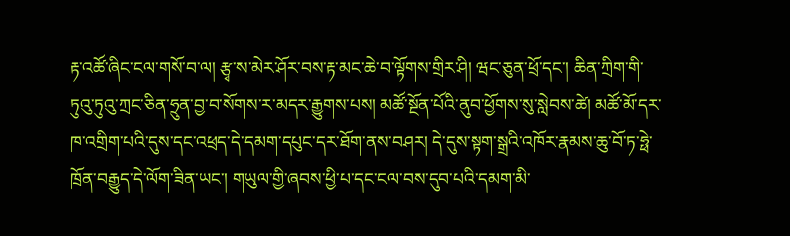རྟ་འཚོ་ཞིང་ངལ་གསོ་བ་ལ། རྩྭ་ས་མེར་ཤོར་བས་རྟ་མང་ཆེ་བ་ལྟོགས་གྲིར་ཤི། ཝང་ཅུན་ཕྲོ་དང་། ཆིན་ཀྲིག་གི་ཏུའུ་ཏུའུ་ཀྲང་ཅིན་ཧྲུན་བྱ་བ་སོགས་ར་མདར་རྒྱུགས་པས། མཚོ་སྔོན་པོའི་ནུབ་ཕྱོགས་སུ་སླེབས་ཚེ། མཚོ་མོ་དར་ཁ་འགྲིག་པའི་དུས་དང་འཕྲད་དེ་དམག་དཔུང་དར་ཐོག་ནས་བཤར། དེ་དུས་སྟག་སྒྲའི་འཁོར་རྣམས་ཆུ་བོ་ཏ་ཧྥེ་ཁྲོན་བརྒྱུད་དེ་ལོག་ཟིན་ཡང་། གཡུལ་གྱི་ཞབས་ཕྱི་པ་དང་ངལ་བས་དུབ་པའི་དམག་མི་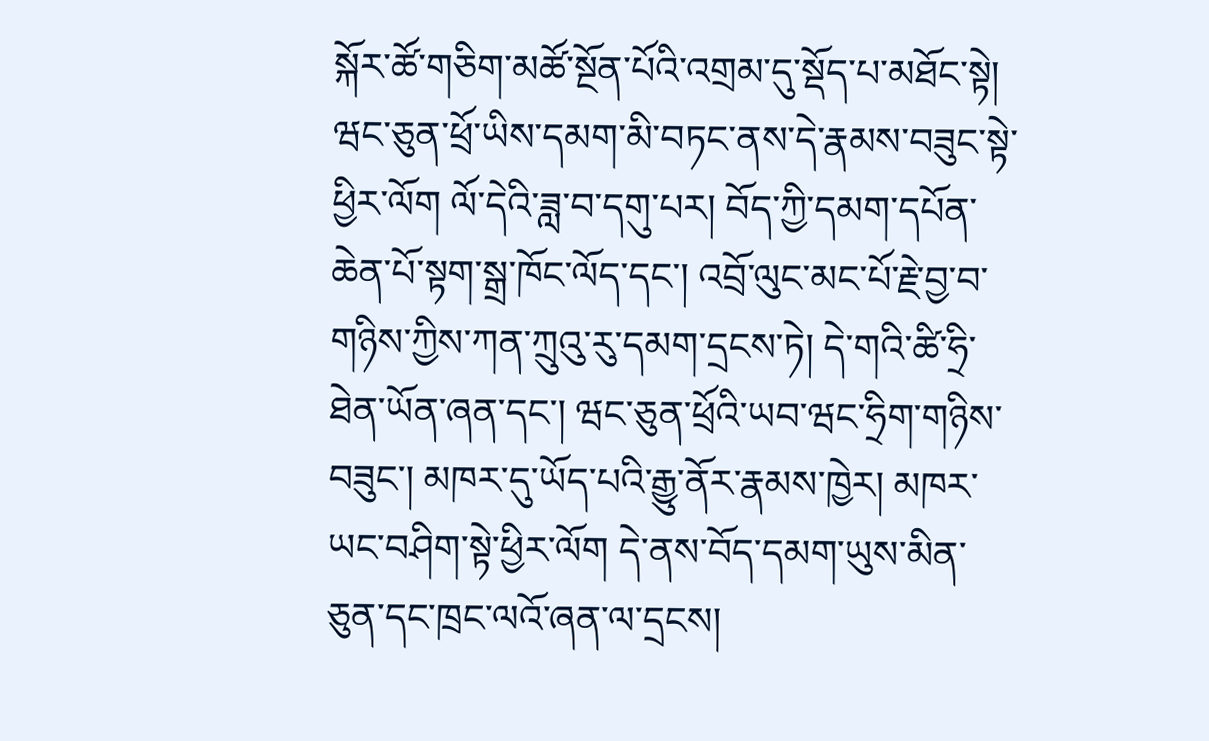སྐོར་ཚོ་གཅིག་མཚོ་སྔོན་པོའི་འགྲམ་དུ་སྡོད་པ་མཐོང་སྟེ། ཝང་ཅུན་ཕྲོ་ཡིས་དམག་མི་བཏང་ནས་དེ་རྣམས་བཟུང་སྟེ་ཕྱིར་ལོག ལོ་དེའི་ཟླ་བ་དགུ་པར། བོད་ཀྱི་དམག་དཔོན་ཆེན་པོ་སྟག་སྒྲ་ཁོང་ལོད་དང་། འབྲོ་ལུང་མང་པོ་རྗེ་བྱ་བ་གཉིས་ཀྱིས་ཀན་ཀྲུའུ་རུ་དམག་དྲངས་ཏེ། དེ་གའི་ཚི་ཧྲི་ཐེན་ཡོན་ཞན་དང་། ཝང་ཅུན་ཕྲོའི་ཡབ་ཝང་ཧྲིག་གཉིས་བཟུང་། མཁར་དུ་ཡོད་པའི་རྒྱུ་ནོར་རྣམས་ཁྱེར། མཁར་ཡང་བཤིག་སྟེ་ཕྱིར་ལོག དེ་ནས་བོད་དམག་ཡུས་མིན་ཅུན་དང་ཁྲང་ལའོ་ཞན་ལ་དྲངས།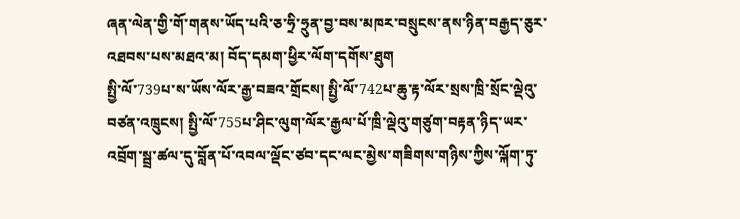ཞན་ལེན་གྱི་གོ་གནས་ཡོད་པའི་ཅ་ཧྲི་ཧྲུན་བྱ་བས་མཁར་བསྲུངས་ནས་ཉིན་བརྒྱད་ཅུར་འཐབས་པས་མཐའ་མ། བོད་དམག་ཕྱིར་ལོག་དགོས་ཐུག
སྤྱི་ལོ་739པ་ས་ཡོས་ལོར་རྒྱ་བཟའ་གྲོངས། སྤྱི་ལོ་742པ་ཆུ་རྟ་ལོར་སྲས་ཁྲི་སྲོང་ལྡེའུ་བཙན་འཁྲུངས། སྤྱི་ལོ་755པ་ཤིང་ལུག་ལོར་རྒྱལ་པོ་ཁྲི་ལྡེའུ་གཙུག་བརྟན་ཉིད་ཡར་འབྲོག་སྦྲ་ཚལ་དུ་བློན་པོ་འབལ་ལྡོང་ཙབ་དང་ལང་མྱེས་གཟིགས་གཉིས་ཀྱིས་ལྐོག་ཏུ་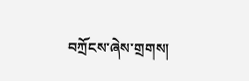བཀྲོངས་ཞེས་གྲགས།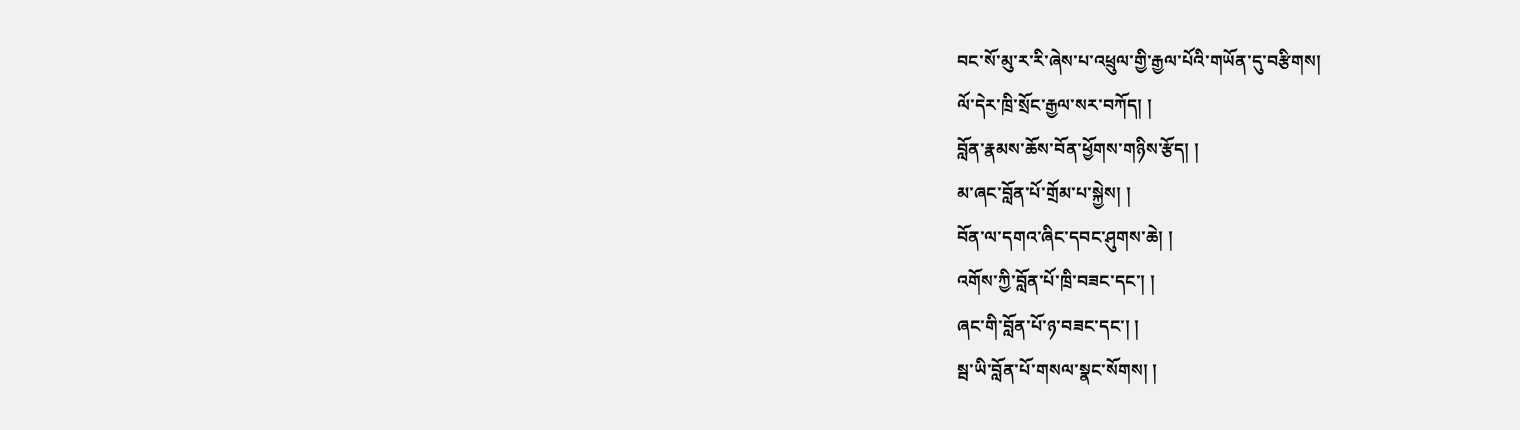བང་སོ་མུ་ར་རི་ཞེས་པ་འཕྲུལ་གྱི་རྒྱལ་པོའི་གཡོན་དུ་བརྩིགས།
ལོ་དེར་ཁྲི་སྲོང་རྒྱལ་སར་བཀོད། །
བློན་རྣམས་ཆོས་བོན་ཕྱོགས་གཉིས་རྩོད། །
མ་ཞང་བློན་པོ་གྲོམ་པ་སྐྱེས། །
བོན་ལ་དགའ་ཞིང་དབང་ཤུགས་ཆེ། །
འགོས་ཀྱི་བློན་པོ་ཁྲི་བཟང་དང་། །
ཞང་གི་བློན་པོ་ཉ་བཟང་དང་། །
སྦ་ཡི་བློན་པོ་གསལ་སྣང་སོགས། །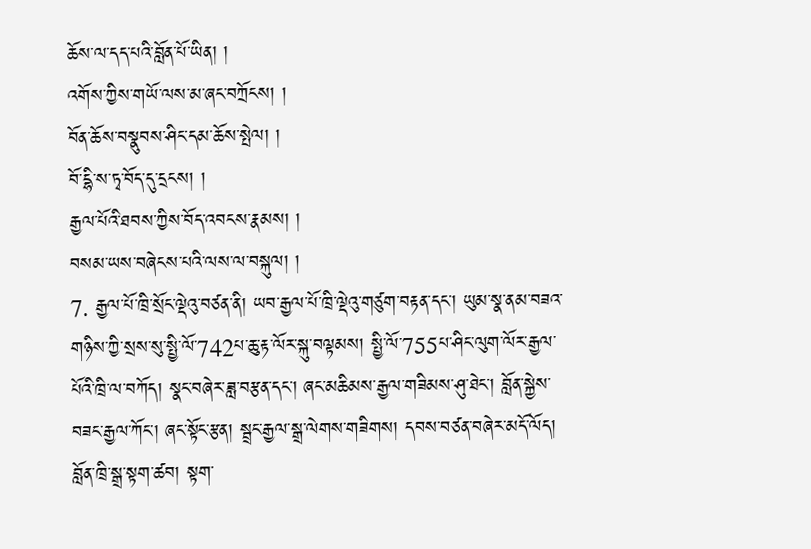ཆོས་ལ་དད་པའི་བློན་པོ་ཡིན། །
འགོས་ཀྱིས་གཡོ་ལས་མ་ཞང་བཀྲོངས། །
བོན་ཆོས་བསྣུབས་ཤིང་དམ་ཆོས་སྤེལ། །
བོ་དྷི་ས་ཏྭ་བོད་དུ་དྲངས། །
རྒྱལ་པོའི་ཐབས་ཀྱིས་བོད་འབངས་རྣམས། །
བསམ་ཡས་བཞེངས་པའི་ལས་ལ་བསྐུལ། །
7. རྒྱལ་པོ་ཁྲི་སྲོང་ལྡེའུ་བཙན་ནི། ཡབ་རྒྱལ་པོ་ཁྲི་ལྡེའུ་གཙུག་བརྟན་དང་། ཡུམ་སྣ་ནམ་བཟའ་གཉིས་ཀྱི་སྲས་སུ་སྤྱི་ལོ་742པ་ཆུ་རྟ་ལོར་སྐུ་བལྟམས། སྤྱི་ལོ་755པ་ཤིང་ལུག་ལོར་རྒྱལ་པོའི་ཁྲི་ལ་བཀོད། སྣང་བཞེར་ཟླ་བརྩན་དང་། ཞང་མཆིམས་རྒྱལ་གཟིམས་ཤུ་ཐེང་། བློན་སྐྱེས་བཟང་རྒྱལ་ཀོང་། ཞང་སྟོང་རྩན། སྦྲང་རྒྱལ་སྒྲ་ལེགས་གཟིགས། དབས་བཙན་བཞེར་མདོ་ལོད། བློན་ཁྲི་སྒྲ་སྟག་ཚབ། སྟག་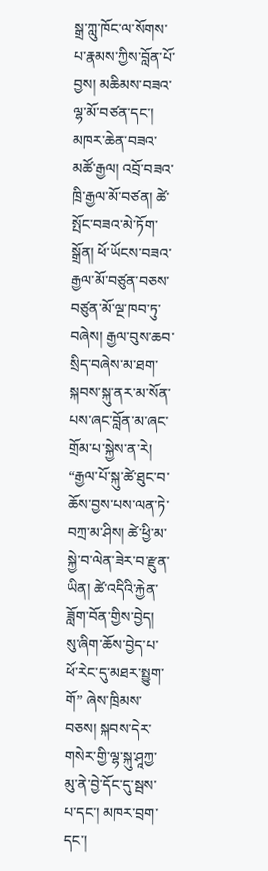སྒྲ་ཀླུ་ཁོང་ལ་སོགས་པ་རྣམས་ཀྱིས་བློན་པོ་བྱས། མཆིམས་བཟའ་ལྷ་མོ་བཙན་དང་། མཁར་ཆེན་བཟའ་མཚོ་རྒྱལ། འབྲོ་བཟའ་ཁྲི་རྒྱལ་མོ་བཙན། ཚེ་སྤོང་བཟའ་མེ་ཏོག་སྒྲོན། ཕོ་ཡོངས་བཟའ་རྒྱལ་མོ་བཙུན་བཅས་བཙུན་མོ་ལྔ་ཁབ་ཏུ་བཞེས། རྒྱལ་བུས་ཆབ་སྲིད་བཞེས་མ་ཐག་སྐབས་སྐུ་ནར་མ་སོན་པས་ཞང་བློན་མ་ཞང་གྲོམ་པ་སྐྱེས་ན་རེ། “རྒྱལ་པོ་སྐུ་ཚེ་ཐུང་བ་ཆོས་བྱས་པས་ལན་ཏེ་བཀྲ་མ་ཤིས། ཚེ་ཕྱི་མ་སྐྱེ་བ་ལེན་ཟེར་བ་རྫུན་ཡིན། ཚེ་འདིའི་རྐྱེན་ཟློག་བོན་གྱིས་བྱེད། སུ་ཞིག་ཆོས་བྱེད་པ་ཕོ་རེང་དུ་མཐར་སྤྱུག་གོ” ཞེས་ཁྲིམས་བཅས། སྐབས་དེར་གསེར་གྱི་ལྷ་སྐུ་ཤཱཀྱ་མུ་ནེ་བྱེ་དོང་དུ་སྦས་པ་དང་། མཁར་བྲག་དང་།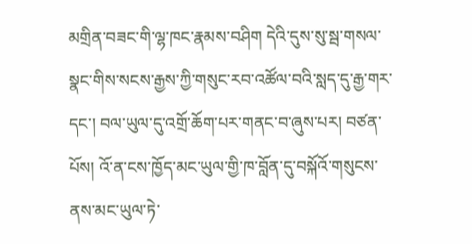མགྲིན་བཟང་གི་ལྷ་ཁང་རྣམས་བཤིག དེའི་དུས་སུ་སྦ་གསལ་སྣང་གིས་སངས་རྒྱས་ཀྱི་གསུང་རབ་འཚོལ་བའི་སླད་དུ་རྒྱ་གར་དང་། བལ་ཡུལ་དུ་འགྲོ་ཆོག་པར་གནང་བ་ཞུས་པར། བཙན་པོས། འོ་ན་ངས་ཁྱོད་མང་ཡུལ་གྱི་ཁ་བློན་དུ་བསྐོའོ་གསུངས་ནས་མང་ཡུལ་ཏེ་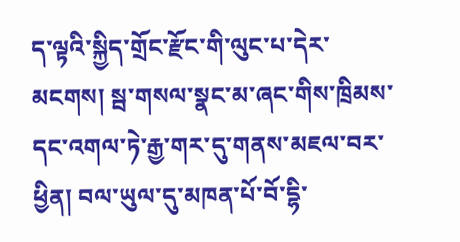ད་ལྟའི་སྐྱིད་གྲོང་རྫོང་གི་ལུང་པ་དེར་མངགས། སྦ་གསལ་སྣང་མ་ཞང་གིས་ཁྲིམས་དང་འགལ་ཏེ་རྒྱ་གར་དུ་གནས་མཇལ་བར་ཕྱིན། བལ་ཡུལ་དུ་མཁན་པོ་བོ་དྷི་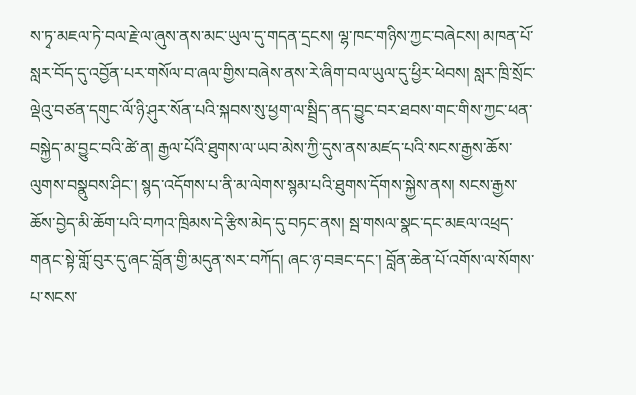ས་ཏྭ་མཇལ་ཏེ་བལ་རྗེ་ལ་ཞུས་ནས་མང་ཡུལ་དུ་གདན་དྲངས། ལྷ་ཁང་གཉིས་ཀྱང་བཞེངས། མཁན་པོ་སླར་བོད་དུ་འབྱོན་པར་གསོལ་བ་ཞལ་གྱིས་བཞེས་ནས་རེ་ཞིག་བལ་ཡུལ་དུ་ཕྱིར་ཕེབས། སླར་ཁྲི་སྲོང་ལྡེའུ་བཙན་དགུང་ལོ་ཉི་ཤུར་སོན་པའི་སྐབས་སུ་ཕྱག་ལ་སྦྲིད་ནད་བྱུང་བར་ཐབས་གང་གིས་ཀྱང་ཕན་བསྐྱེད་མ་བྱུང་བའི་ཚེ་ན། རྒྱལ་པོའི་ཐུགས་ལ་ཡབ་མེས་ཀྱི་དུས་ནས་མཛད་པའི་སངས་རྒྱས་ཆོས་ལུགས་བསྣུབས་ཤིང་། སྙད་འདོགས་པ་ནི་མ་ལེགས་སྙམ་པའི་ཐུགས་དོགས་སྐྱེས་ནས། སངས་རྒྱས་ཆོས་བྱེད་མི་ཆོག་པའི་བཀའ་ཁྲིམས་དེ་རྩིས་མེད་དུ་བཏང་ནས། སྦ་གསལ་སྣང་དང་མཇལ་འཕྲད་གནང་སྟེ་གློ་བུར་དུ་ཞང་བློན་གྱི་མདུན་སར་བཀོད། ཞང་ཉ་བཟང་དང་། བློན་ཆེན་པོ་འགོས་ལ་སོགས་པ་སངས་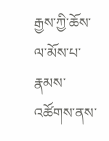རྒྱས་ཀྱི་ཆོས་ལ་མོས་པ་རྣམས་འཚོགས་ནས་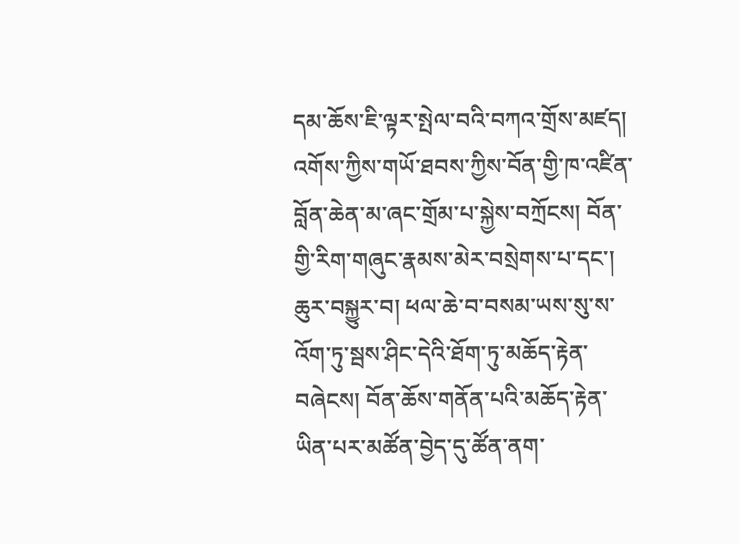དམ་ཆོས་ཇི་ལྟར་སྤེལ་བའི་བཀའ་གྲོས་མཛད། འགོས་ཀྱིས་གཡོ་ཐབས་ཀྱིས་བོན་གྱི་ཁ་འཛིན་བློན་ཆེན་མ་ཞང་གྲོམ་པ་སྐྱེས་བཀྲོངས། བོན་གྱི་རིག་གཞུང་རྣམས་མེར་བསྲེགས་པ་དང་། ཆུར་བསྐྱུར་བ། ཕལ་ཆེ་བ་བསམ་ཡས་སུ་ས་འོག་ཏུ་སྦས་ཤིང་དེའི་ཐོག་ཏུ་མཆོད་རྟེན་བཞེངས། བོན་ཆོས་གནོན་པའི་མཆོད་རྟེན་ཡིན་པར་མཚོན་བྱེད་དུ་ཚོན་ནག་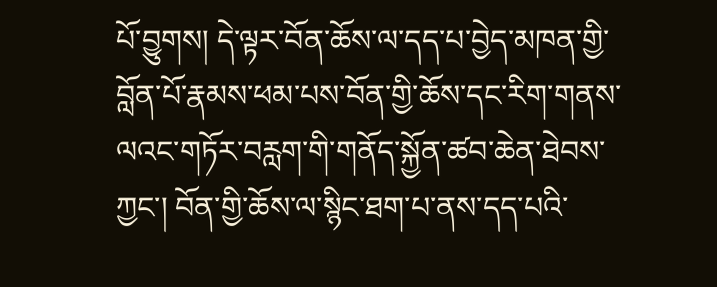པོ་བྱུགས། དེ་ལྟར་བོན་ཆོས་ལ་དད་པ་བྱེད་མཁན་གྱི་བློན་པོ་རྣམས་ཕམ་པས་བོན་གྱི་ཆོས་དང་རིག་གནས་ལའང་གཏོར་བརླག་གི་གནོད་སྐྱོན་ཚབ་ཆེན་ཐེབས་ཀྱང་། བོན་གྱི་ཆོས་ལ་སྙིང་ཐག་པ་ནས་དད་པའི་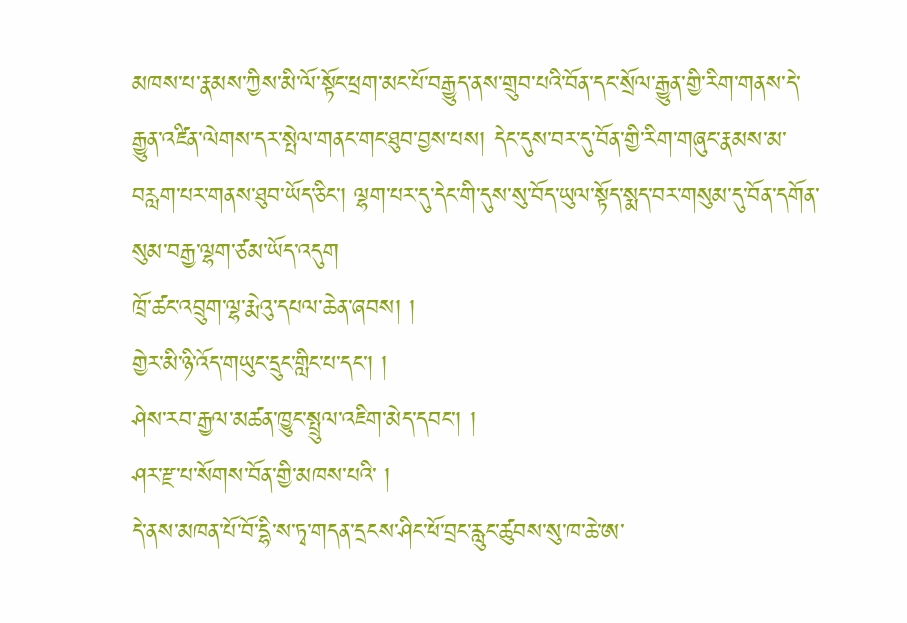མཁས་པ་རྣམས་ཀྱིས་མི་ལོ་སྟོང་ཕྲག་མང་པོ་བརྒྱུད་ནས་གྲུབ་པའི་བོན་དང་སྲོལ་རྒྱུན་གྱི་རིག་གནས་དེ་རྒྱུན་འཛིན་ལེགས་དར་སྤེལ་གནང་གང་ཐུབ་བྱས་པས། དེང་དུས་བར་དུ་བོན་གྱི་རིག་གཞུང་རྣམས་མ་བརླག་པར་གནས་ཐུབ་ཡོད་ཅིང་། ལྷག་པར་དུ་དེང་གི་དུས་སུ་བོད་ཡུལ་སྟོད་སྨད་བར་གསུམ་དུ་བོན་དགོན་སུམ་བརྒྱ་ལྷག་ཙམ་ཡོད་འདུག
ཁྲོ་ཚང་འབྲུག་ལྷ་རྨེའུ་དཔལ་ཆེན་ཞབས། །
གྱེར་མི་ཉི་འོད་གཡུང་དྲུང་གླིང་པ་དང་། །
ཤེས་རབ་རྒྱལ་མཚན་ཁྱུང་སྤྲུལ་འཇིག་མེད་དབང་། །
ཤར་རྫ་པ་སོགས་བོན་གྱི་མཁས་པའི་ །
དེ་ནས་མཁན་པོ་བོ་དྷི་ས་ཏྭ་གདན་དྲངས་ཤིང་ཕོ་བྲང་རླུང་ཚུབས་སུ་ཁ་ཆེ་ཨ་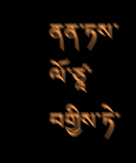ནན་ཏས་ལོ་ཙཱ་བགྱིས་ཏེ་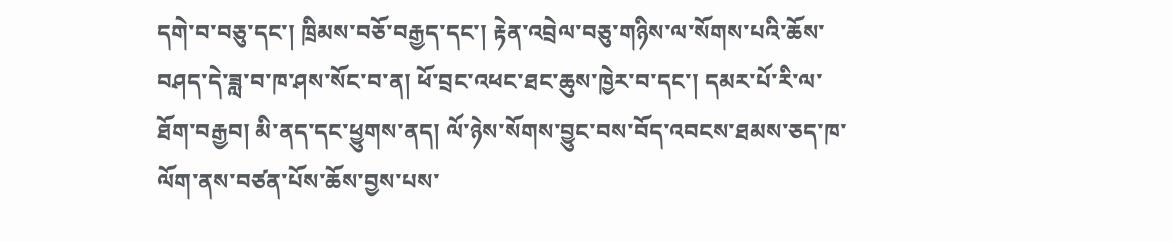དགེ་བ་བཅུ་དང་། ཁྲིམས་བཅོ་བརྒྱད་དང་། རྟེན་འབྲེལ་བཅུ་གཉིས་ལ་སོགས་པའི་ཆོས་བཤད་དེ་ཟླ་བ་ཁ་ཤས་སོང་བ་ན། ཕོ་བྲང་འཕང་ཐང་ཆུས་ཁྱེར་བ་དང་། དམར་པོ་རི་ལ་ཐོག་བརྒྱབ། མི་ནད་དང་ཕྱུགས་ནད། ལོ་ཉེས་སོགས་བྱུང་བས་བོད་འབངས་ཐམས་ཅད་ཁ་ལོག་ནས་བཙན་པོས་ཆོས་བྱས་པས་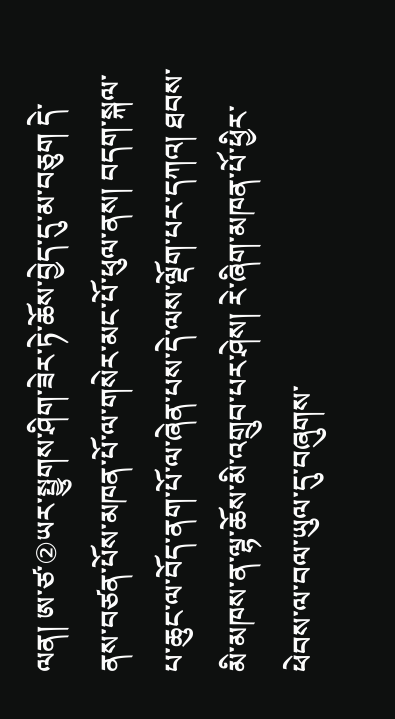ལན། ཨ་ཙ་②ཡར་སྤྱུགས་ཤིག་ཟེར་ཏེ་ཆོས་བྱེད་དུ་མ་བཅུག དེ་ནས་བཙན་པོས་མཁན་པོ་ལ་གསེར་མང་པོ་ཕུལ་ནས། བདག་སྐལ་པ་ཆུང་ལ་བོད་ནག་པོ་ལ་ཞེན་པས་དེ་ལས་ལྡོག་པར་དཀའ། ཐབས་མི་མཁས་ན་ལྷ་ཆོས་མི་འགྲུབ་པར་ཤེས། རེ་ཞིག་མཁན་པོ་ཕྱིར་ཕེབས་ལ་བལ་ཡུལ་དུ་བཞུགས་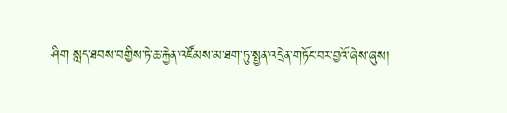ཤིག སླད་ཐབས་བགྱིས་ཏེ་ཆ་རྐྱེན་འཛོམས་མ་ཐག་ཏུ་སྤྱན་འདྲེན་གཏོང་བར་བྱའོ་ཞེས་ཞུས།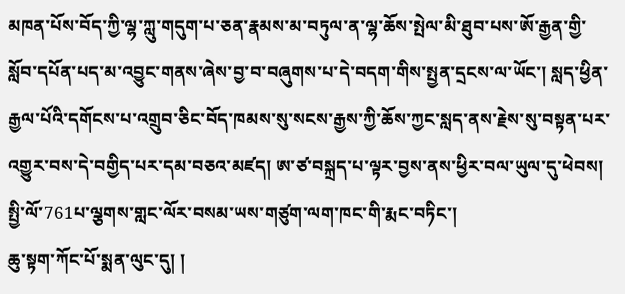མཁན་པོས་བོད་ཀྱི་ལྷ་ཀླུ་གདུག་པ་ཅན་རྣམས་མ་བཏུལ་ན་ལྷ་ཆོས་སྤེལ་མི་ཐུབ་པས་ཨོ་རྒྱན་གྱི་སློབ་དཔོན་པད་མ་འབྱུང་གནས་ཞེས་བྱ་བ་བཞུགས་པ་དེ་བདག་གིས་སྤྱན་དྲངས་ལ་ཡོང་། སླད་ཕྱིན་རྒྱལ་པོའི་དགོངས་པ་འགྲུབ་ཅིང་བོད་ཁམས་སུ་སངས་རྒྱས་ཀྱི་ཆོས་ཀྱང་སླད་ནས་རྗེས་སུ་བསྟན་པར་འགྱུར་བས་དེ་བགྱིད་པར་དམ་བཅའ་མཛད། ཨ་ཙ་བསྐྲད་པ་ལྟར་བྱས་ནས་ཕྱིར་བལ་ཡུལ་དུ་ཕེབས། སྤྱི་ལོ་761པ་ལྕགས་གླང་ལོར་བསམ་ཡས་གཙུག་ལག་ཁང་གི་རྨང་བཏིང་།
ཆུ་སྟག་ཀོང་པོ་སྨན་ལུང་དུ། །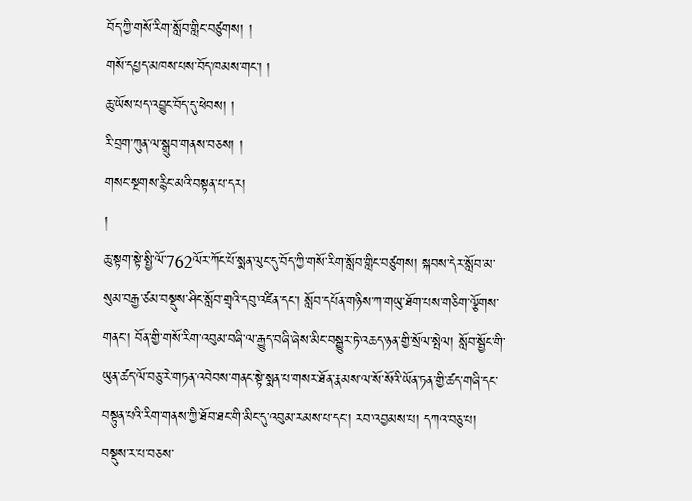བོད་ཀྱི་གསོ་རིག་སློབ་གླིང་བཙུགས། །
གསོ་དཔྱད་མཁས་པས་བོད་ཁམས་གང་། །
ཆུ་ཡོས་པད་འབྱུང་བོད་དུ་ཕེབས། །
རི་བྲག་ཀུན་ལ་སྒྲུབ་གནས་བཅས། །
གསང་སྔགས་རྙིང་མའི་བསྟན་པ་དར།
།
ཆུ་སྟག་སྟེ་སྤྱི་ལོ་762ལོར་ཀོང་པོ་སྨན་ལུང་དུ་བོད་ཀྱི་གསོ་རིག་སློབ་གླིང་བཙུགས། སྐབས་དེར་སློབ་མ་སུམ་བརྒྱ་ཙམ་བསྡུས་ཤིང་སློབ་གྲྭའི་དབུ་འཛིན་དང་། སློབ་དཔོན་གཉིས་ཀ་གཡུ་ཐོག་པས་གཅིག་ལྕོགས་གནང་། བོན་གྱི་གསོ་རིག་འབུམ་བཞི་ལ་རྒྱུད་བཞི་ཞེས་མིང་བསྒྱུར་ཏེ་འཆད་ཉན་གྱི་སྲོལ་སྤེལ། སློབ་སྦྱོང་གི་ཡུན་ཚད་ལོ་བཅུ་རེ་གཏན་འབེབས་གནང་སྟེ་སྨན་པ་གསར་ཐོན་རྣམས་ལ་སོ་སོའི་ཡོན་ཏན་གྱི་ཚད་གཞི་དང་བསྟུན་པའི་རིག་གནས་ཀྱི་ཐོབ་ཐང་གི་མིང་དུ་འབུམ་རམས་པ་དང་། རབ་འབྱམས་པ། དཀའ་བཅུ་པ། བསྡུས་ར་པ་བཅས་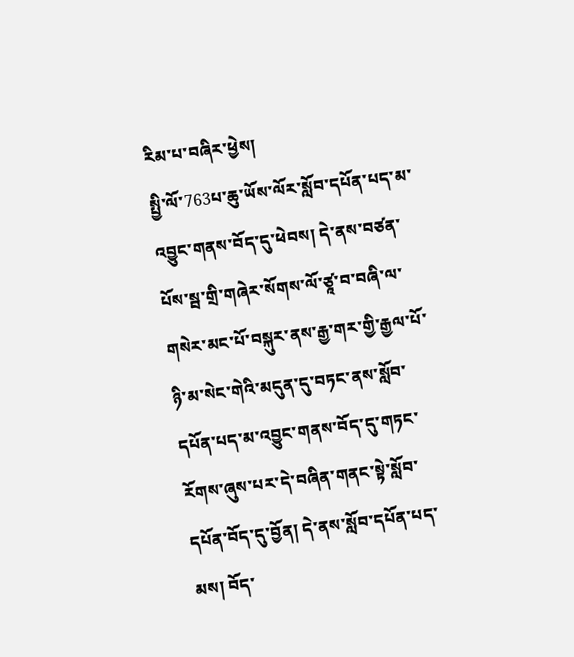རིམ་པ་བཞིར་ཕྱེས།
སྤྱི་ལོ་763པ་ཆུ་ཡོས་ལོར་སློབ་དཔོན་པད་མ་འབྱུང་གནས་བོད་དུ་ཕེབས། དེ་ནས་བཙན་པོས་སྦ་གྲི་གཞེར་སོགས་ལོ་ཙཱ་བ་བཞི་ལ་གསེར་མང་པོ་བསྐུར་ནས་རྒྱ་གར་གྱི་རྒྱལ་པོ་ཉི་མ་སེང་གེའི་མདུན་དུ་བཏང་ནས་སློབ་དཔོན་པད་མ་འབྱུང་གནས་བོད་དུ་གཏང་རོགས་ཞུས་པར་དེ་བཞིན་གནང་སྟེ་སློབ་དཔོན་བོད་དུ་བྱོན། དེ་ནས་སློབ་དཔོན་པད་མས། བོད་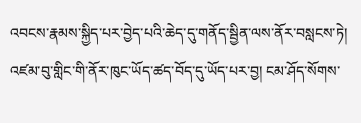འབངས་རྣམས་སྐྱིད་པར་བྱེད་པའི་ཆེད་དུ་གནོད་སྦྱིན་ལས་ནོར་བསླངས་ཏེ། འཛམ་བུ་གླིང་གི་ནོར་ཁུང་ཡོད་ཚད་བོད་དུ་ཡོད་པར་བྱ། ངམ་ཤོད་སོགས་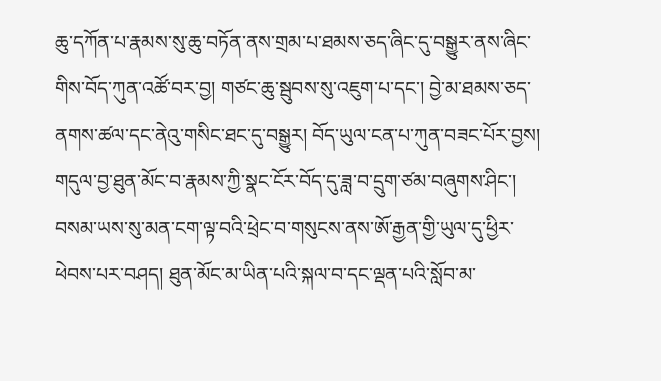ཆུ་དཀོན་པ་རྣམས་སུ་ཆུ་བཏོན་ནས་གྲམ་པ་ཐམས་ཅད་ཞིང་དུ་བསྒྱུར་ནས་ཞིང་གིས་བོད་ཀུན་འཚོ་བར་བྱ། གཙང་ཆུ་སྦུབས་སུ་འཇུག་པ་དང་། བྱེ་མ་ཐམས་ཅད་ནགས་ཚལ་དང་ནེའུ་གསིང་ཐང་དུ་བསྒྱུར། བོད་ཡུལ་ངན་པ་ཀུན་བཟང་པོར་བྱས། གདུལ་བྱ་ཐུན་མོང་བ་རྣམས་ཀྱི་སྣང་ངོར་བོད་དུ་ཟླ་བ་དྲུག་ཙམ་བཞུགས་ཤིང་། བསམ་ཡས་སུ་མན་ངག་ལྟ་བའི་ཕྲེང་བ་གསུངས་ནས་ཨོ་རྒྱན་གྱི་ཡུལ་དུ་ཕྱིར་ཕེབས་པར་བཤད། ཐུན་མོང་མ་ཡིན་པའི་སྐལ་བ་དང་ལྡན་པའི་སློབ་མ་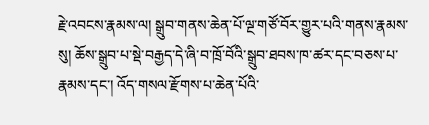རྗེ་འབངས་རྣམས་ལ། སྒྲུབ་གནས་ཆེན་པོ་ལྔ་གཙོ་བོར་གྱུར་པའི་གནས་རྣམས་སུ། ཆོས་སྒྲུབ་པ་སྡེ་བརྒྱད་དེ་ཞི་བ་ཁྲོ་བོའི་སྒྲུབ་ཐབས་ཁ་ཚར་དང་བཅས་པ་རྣམས་དང་། འོད་གསལ་རྫོགས་པ་ཆེན་པོའི་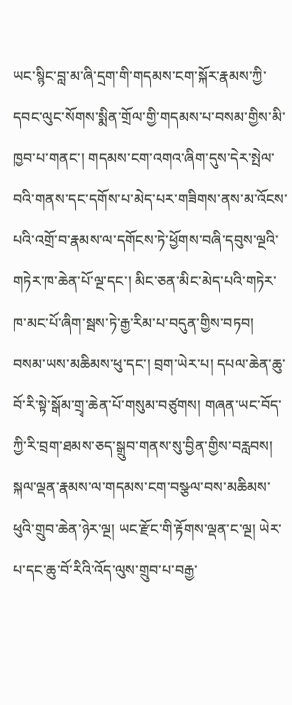ཡང་སྙིང་བླ་མ་ཞི་དྲག་གི་གདམས་ངག་སྐོར་རྣམས་ཀྱི་དབང་ལུང་སོགས་སྨིན་གྲོལ་གྱི་གདམས་པ་བསམ་གྱིས་མི་ཁྱབ་པ་གནང་། གདམས་ངག་འགའ་ཞིག་དུས་དེར་སྤེལ་བའི་གནས་དང་དགོས་པ་མེད་པར་གཟིགས་ནས་མ་འོངས་པའི་འགྲོ་བ་རྣམས་ལ་དགོངས་ཏེ་ཕྱོགས་བཞི་དབུས་ལྔའི་གཏེར་ཁ་ཆེན་པོ་ལྔ་དང་། མིང་ཅན་མིང་མེད་པའི་གཏེར་ཁ་མང་པོ་ཞིག་སྦས་ཏེ་རྒྱ་རིམ་པ་བདུན་གྱིས་བཏབ། བསམ་ཡས་མཆིམས་ཕུ་དང་། བྲག་ཡེར་པ། དཔལ་ཆེན་ཆུ་བོ་རི་སྟེ་སྒོམ་གྲྭ་ཆེན་པོ་གསུམ་བཙུགས། གཞན་ཡང་བོད་ཀྱི་རི་བྲག་ཐམས་ཅད་སྒྲུབ་གནས་སུ་བྱིན་གྱིས་བརླབས། སྐལ་ལྡན་རྣམས་ལ་གདམས་ངག་བསྩལ་བས་མཆིམས་ཕུའི་གྲུབ་ཆེན་ཉེར་ལྔ། ཡང་རྫོང་གི་རྟོགས་ལྡན་ང་ལྔ། ཡེར་པ་དང་ཆུ་བོ་རིའི་འོད་ལུས་གྲུབ་པ་བརྒྱ་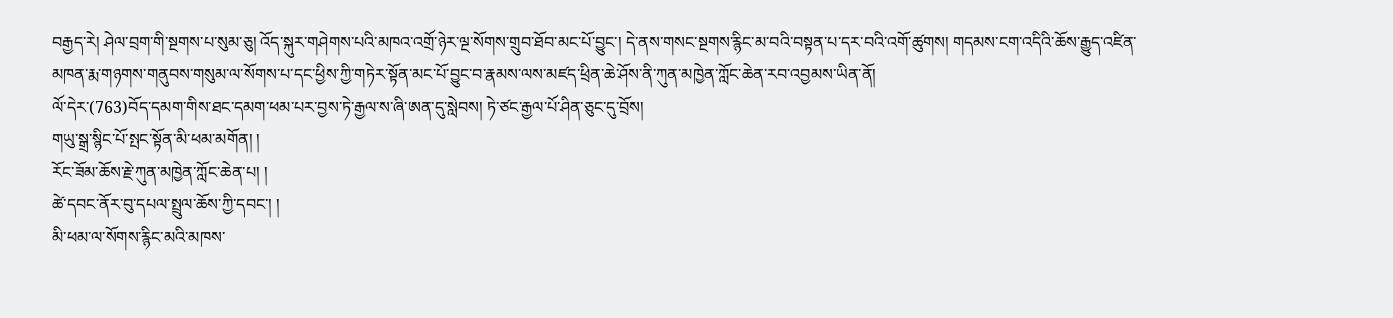བརྒྱད་རེ། ཤེལ་བྲག་གི་སྔགས་པ་སུམ་ཅུ། འོད་སྐུར་གཤེགས་པའི་མཁའ་འགྲོ་ཉེར་ལྔ་སོགས་གྲུབ་ཐོབ་མང་པོ་བྱུང་། དེ་ནས་གསང་སྔགས་རྙིང་མ་བའི་བསྟན་པ་དར་བའི་འགོ་ཚུགས། གདམས་ངག་འདིའི་ཆོས་རྒྱུད་འཛིན་མཁན་རྨ་གཉགས་གནུབས་གསུམ་ལ་སོགས་པ་དང་ཕྱིས་ཀྱི་གཏེར་སྟོན་མང་པོ་བྱུང་བ་རྣམས་ལས་མཛད་ཕྲིན་ཆེ་ཤོས་ནི་ཀུན་མཁྱེན་ཀློང་ཆེན་རབ་འབྱམས་ཡིན་ནོ།
ལོ་དེར་(763)བོད་དམག་གིས་ཐང་དམག་ཕམ་པར་བྱས་ཏེ་རྒྱལ་ས་ཞི་ཨན་དུ་སླེབས། ཏེ་ཙང་རྒྱལ་པོ་ཤིན་ཅུང་དུ་བྲོས།
གཡུ་སྒྲ་སྙིང་པོ་སྤང་སྟོན་མི་ཕམ་མགོན། །
རོང་ཟོམ་ཆོས་རྗེ་ཀུན་མཁྱེན་ཀློང་ཆེན་པ། །
ཚེ་དབང་ནོར་བུ་དཔལ་སྤྲུལ་ཆོས་ཀྱི་དབང་། །
མི་ཕམ་ལ་སོགས་རྙིང་མའི་མཁས་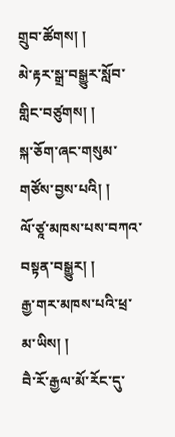གྲུབ་ཚོགས། །
མེ་རྟར་སྒྲ་བསྒྱུར་སློབ་གླིང་བཙུགས། །
སྐ་ཅོག་ཞང་གསུམ་གཙོས་བྱས་པའི། །
ལོ་ཙཱ་མཁས་པས་བཀའ་བསྟན་བསྒྱུར། །
རྒྱ་གར་མཁས་པའི་ཕྲ་མ་ཡིས། །
བཻ་རོ་རྒྱལ་མོ་རོང་དུ་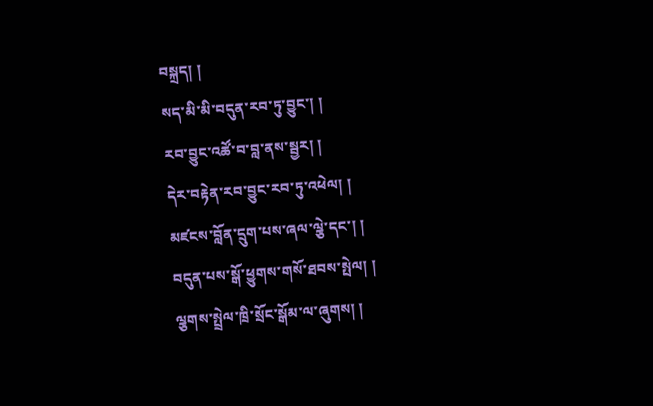བསྐྲད། །
སད་མི་མི་བདུན་རབ་ཏུ་བྱུང་། །
རབ་བྱུང་འཚོ་བ་བླ་ནས་སྦྱར། །
དེར་བརྟེན་རབ་བྱུང་རབ་ཏུ་འཕེལ། །
མཛངས་བློན་དྲུག་པས་ཞལ་ལྕེ་དང་། །
བདུན་པས་སྒོ་ཕྱུགས་གསོ་ཐབས་སྤེལ། །
ལྕགས་སྤྲེལ་ཁྲི་སྲོང་སྒོམ་ལ་ཞུགས། །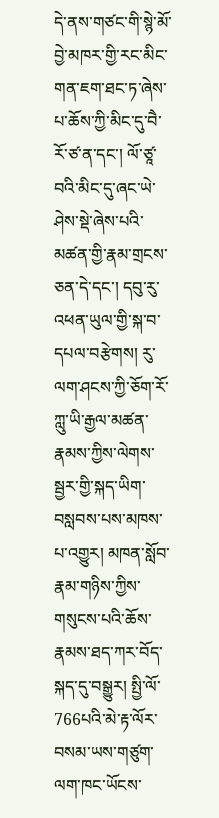དེ་ནས་གཙང་གི་སྙེ་མོ་བྱེ་མཁར་གྱི་རང་མིང་གན་ཇག་ཐང་ཏ་ཞེས་པ་ཆོས་ཀྱི་མིང་དུ་བཻ་རོ་ཙ་ན་དང་། ལོ་ཙཱ་བའི་མིང་དུ་ཞང་ཡེ་ཤེས་སྡེ་ཞེས་པའི་མཚན་གྱི་རྣམ་གྲངས་ཅན་དེ་དང་། དབུ་རུ་འཕན་ཡུལ་གྱི་སྐ་བ་དཔལ་བརྩེགས། རུ་ལག་ཤངས་ཀྱི་ཅོག་རོ་ཀླུ་ཡི་རྒྱལ་མཚན་རྣམས་ཀྱིས་ལེགས་སྦྱར་གྱི་སྐད་ཡིག་བསླབས་པས་མཁས་པ་འགྱུར། མཁན་སློབ་རྣམ་གཉིས་ཀྱིས་གསུངས་པའི་ཆོས་རྣམས་ཐད་ཀར་བོད་སྐད་དུ་བསྒྱུར། སྤྱི་ལོ་766པའི་མེ་རྟ་ལོར་བསམ་ཡས་གཙུག་ལག་ཁང་ཡོངས་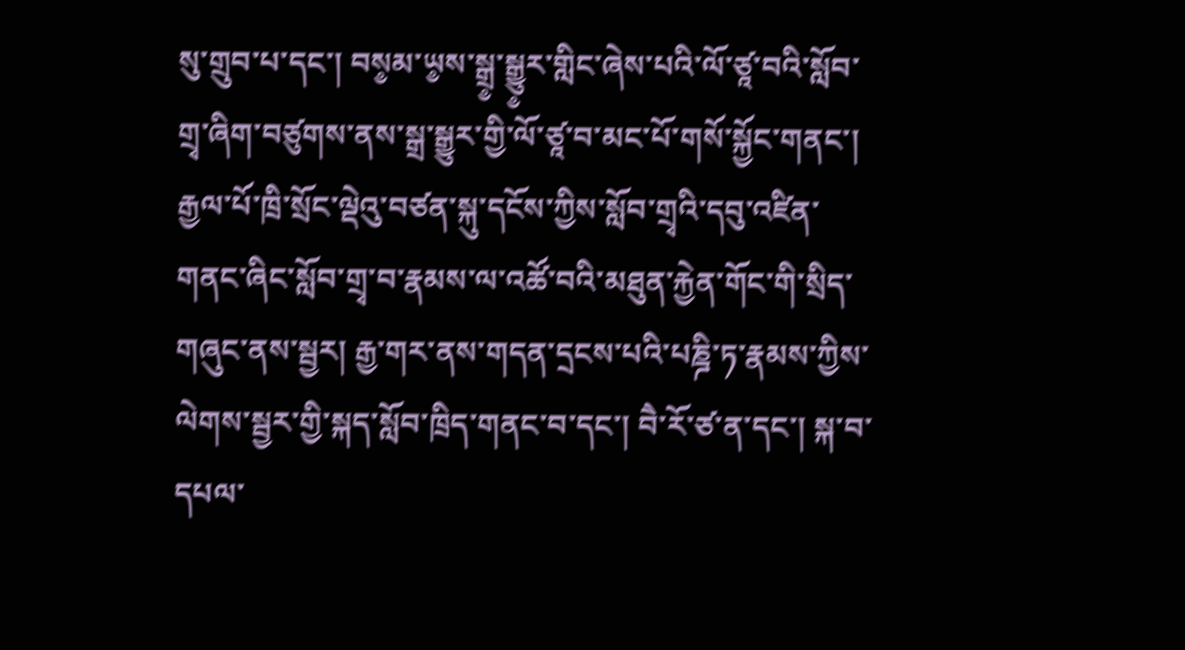སུ་གྲུབ་པ་དང་། བས༵མ་ཡ༵ས་སྒྲ༵་སྒྱུ༵ར་གླིང་ཞེས་པའི་ལོ་ཙཱ་བའི་སློབ་གྲྭ་ཞིག་བཙུགས་ནས་སྒྲ་སྒྱུར་གྱི་ལོ་ཙཱ་བ་མང་པོ་གསོ་སྐྱོང་གནང་། རྒྱལ་པོ་ཁྲི་སྲོང་ལྡེའུ་བཙན་སྐུ་དངོས་ཀྱིས་སློབ་གྲྭའི་དབུ་འཛིན་གནང་ཞིང་སློབ་གྲྭ་བ་རྣམས་ལ་འཚོ་བའི་མཐུན་རྐྱེན་གོང་གི་སྲིད་གཞུང་ནས་སྦྱར། རྒྱ་གར་ནས་གདན་དྲངས་པའི་པཎྜི་ཏ་རྣམས་ཀྱིས་ལེགས་སྦྱར་གྱི་སྐད་སློབ་ཁྲིད་གནང་བ་དང་། བཻ་རོ་ཙ་ན་དང་། སྐ་བ་དཔལ་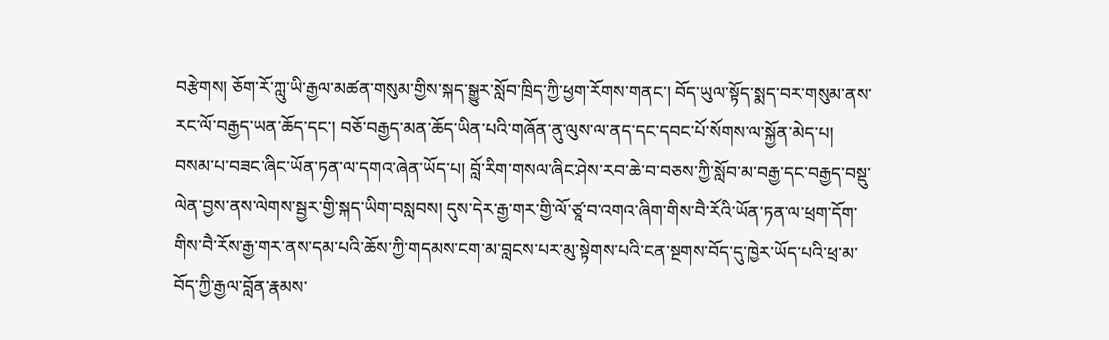བརྩེགས། ཅོག་རོ་ཀླུ་ཡི་རྒྱལ་མཚན་གསུམ་གྱིས་སྐད་སྒྱུར་སློབ་ཁྲིད་ཀྱི་ཕྱག་རོགས་གནང་། བོད་ཡུལ་སྟོད་སྨད་བར་གསུམ་ནས་རང་ལོ་བརྒྱད་ཡན་ཆོད་དང་། བཅོ་བརྒྱད་མན་ཆོད་ཡིན་པའི་གཞོན་ནུ་ལུས་ལ་ནད་དང་དབང་པོ་སོགས་ལ་སྐྱོན་མེད་པ། བསམ་པ་བཟང་ཞིང་ཡོན་ཏན་ལ་དགའ་ཞེན་ཡོད་པ། བློ་རིག་གསལ་ཞིང་ཤེས་རབ་ཆེ་བ་བཅས་ཀྱི་སློབ་མ་བརྒྱ་དང་བརྒྱད་བསྡུ་ལེན་བྱས་ནས་ལེགས་སྦྱར་གྱི་སྐད་ཡིག་བསླབས། དུས་དེར་རྒྱ་གར་གྱི་ལོ་ཙཱ་བ་འགའ་ཞིག་གིས་བཻ་རོའི་ཡོན་ཏན་ལ་ཕྲག་དོག་གིས་བཻ་རོས་རྒྱ་གར་ནས་དམ་པའི་ཆོས་ཀྱི་གདམས་ངག་མ་བླངས་པར་མུ་སྟེགས་པའི་ངན་སྔགས་བོད་དུ་ཁྱེར་ཡོད་པའི་ཕྲ་མ་བོད་ཀྱི་རྒྱལ་བློན་རྣམས་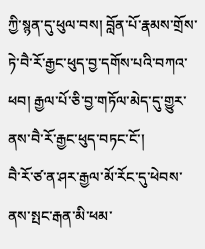ཀྱི་སྙན་དུ་ཕུལ་བས། བློན་པོ་རྣམས་གྲོས་ཏེ་བཻ་རོ་རྒྱང་ཕུད་བྱ་དགོས་པའི་བཀའ་ཕབ། རྒྱལ་པོ་ཅི་བྱ་གཏོལ་མེད་དུ་གྱུར་ནས་བཻ་རོ་རྒྱང་ཕུད་བཏང་ངོ་།
བཻ་རོ་ཙ་ན་ཤར་རྒྱལ་མོ་རོང་དུ་ཕེབས་ནས་སྤང་རྒན་མི་ཕམ་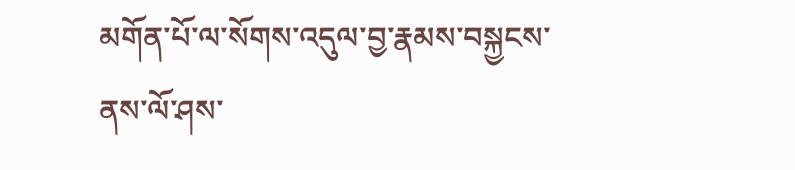མགོན་པོ་ལ་སོགས་འདུལ་བྱ་རྣམས་བསྐྱངས་ནས་ལོ་ཤས་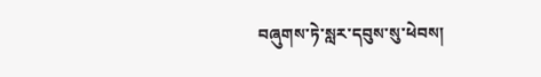བཞུགས་ཏེ་སླར་དབུས་སུ་ཕེབས།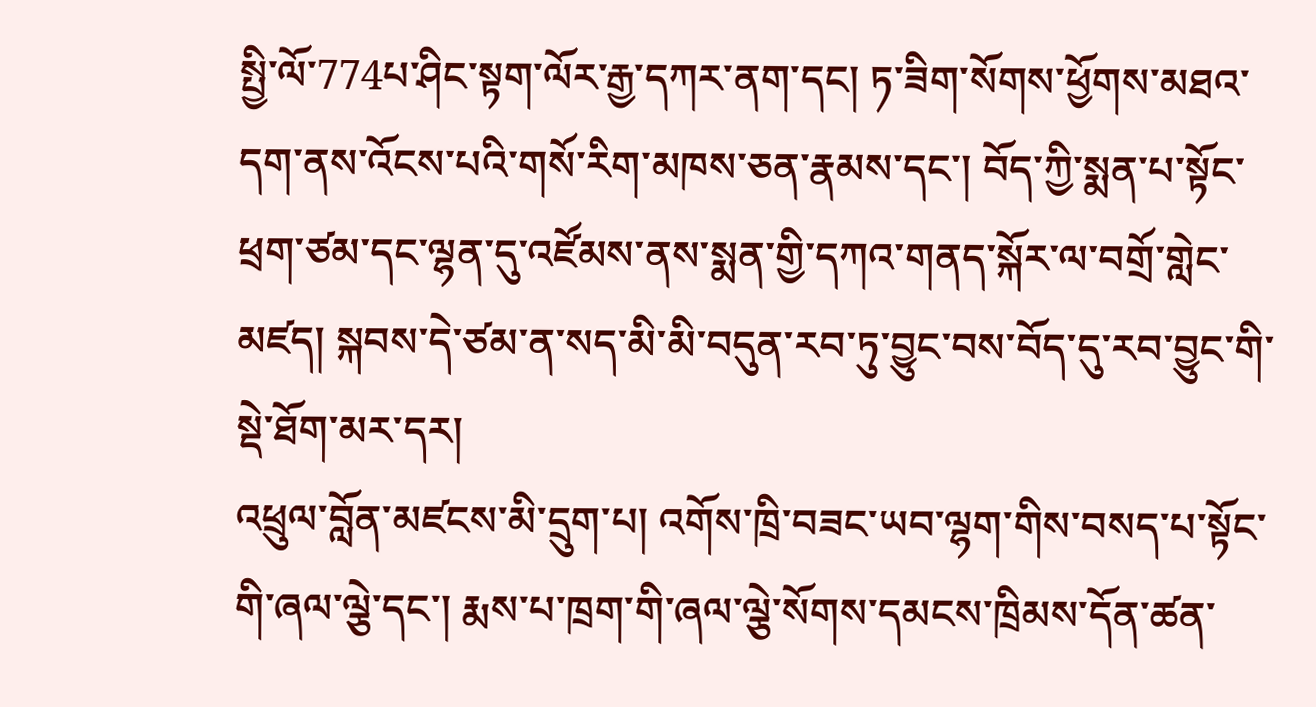སྤྱི་ལོ་774པ་ཤིང་སྟག་ལོར་རྒྱ་དཀར་ནག་དང། ཏ་ཟིག་སོགས་ཕྱོགས་མཐའ་དག་ནས་འོངས་པའི་གསོ་རིག་མཁས་ཅན་རྣམས་དང་། བོད་ཀྱི་སྨན་པ་སྟོང་ཕྲག་ཙམ་དང་ལྷན་དུ་འཛོམས་ནས་སྨན་གྱི་དཀའ་གནད་སྐོར་ལ་བགྲོ་གླེང་མཛད། སྐབས་དེ་ཙམ་ན་སད་མི་མི་བདུན་རབ་ཏུ་བྱུང་བས་བོད་དུ་རབ་བྱུང་གི་སྡེ་ཐོག་མར་དར།
འཕྲུལ་བློན་མཛངས་མི་དྲུག་པ། འགོས་ཁྲི་བཟང་ཡབ་ལྷག་གིས་བསད་པ་སྟོང་གི་ཞལ་ལྕེ་དང་། རྨས་པ་ཁྲག་གི་ཞལ་ལྕེ་སོགས་དམངས་ཁྲིམས་དོན་ཚན་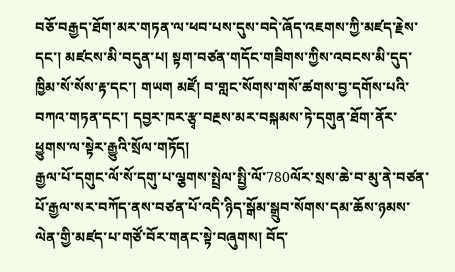བཅོ་བརྒྱད་ཐོག་མར་གཏན་ལ་ཕབ་པས་དུས་བདེ་ཞོད་འཇགས་ཀྱི་མཛད་རྗེས་དང་། མཛངས་མི་བདུན་པ། སྟག་བཙན་གདོང་གཟིགས་ཀྱིས་འབངས་མི་དུད་ཁྱིམ་སོ་སོས་རྟ་དང་། གཡག མཛོ། བ་གླང་སོགས་གསོ་ཚགས་བྱ་དགོས་པའི་བཀའ་གཏན་དང་། དབྱར་ཁར་རྩྭ་བརྔས་མར་བསྐམས་ཏེ་དགུན་ཐོག་ནོར་ཕྱུགས་ལ་སྟེར་རྒྱུའི་སྲོལ་གཏོད།
རྒྱལ་པོ་དགུང་ལོ་སོ་དགུ་པ་ལྕགས་སྤྲེལ་སྤྱི་ལོ་780ལོར་སྲས་ཆེ་བ་མུ་ནེ་བཙན་པོ་རྒྱལ་སར་བཀོད་ནས་བཙན་པོ་འདི་ཉིད་སྒོམ་སྒྲུབ་སོགས་དམ་ཆོས་ཉམས་ལེན་གྱི་མཛད་པ་གཙོ་བོར་གནང་སྟེ་བཞུགས། བོད་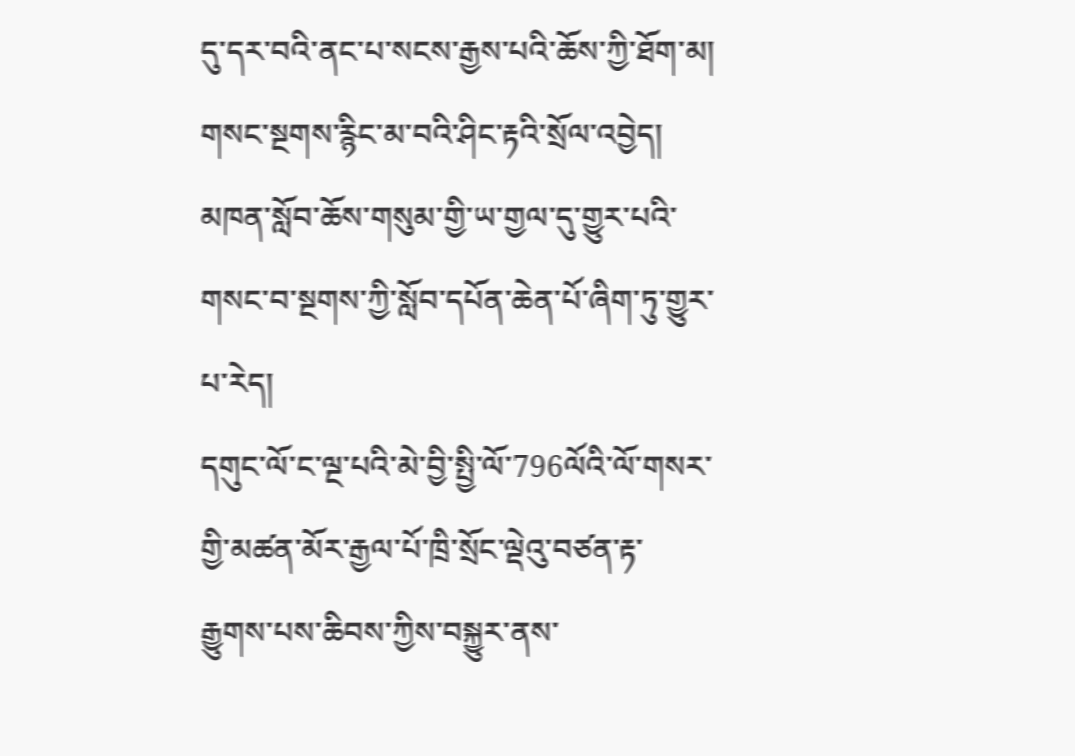དུ་དར་བའི་ནང་པ་སངས་རྒྱས་པའི་ཆོས་ཀྱི་ཐོག་མ། གསང་སྔགས་རྙིང་མ་བའི་ཤིང་རྟའི་སྲོལ་འབྱེད། མཁན་སློབ་ཆོས་གསུམ་གྱི་ཡ་གྱལ་དུ་གྱུར་པའི་གསང་བ་སྔགས་ཀྱི་སློབ་དཔོན་ཆེན་པོ་ཞིག་ཏུ་གྱུར་པ་རེད།
དགུང་ལོ་ང་ལྔ་པའི་མེ་བྱི་སྤྱི་ལོ་796ལོའི་ལོ་གསར་གྱི་མཚན་མོར་རྒྱལ་པོ་ཁྲི་སྲོང་ལྡེའུ་བཙན་རྟ་རྒྱུགས་པས་ཆིབས་ཀྱིས་བསྐྱུར་ནས་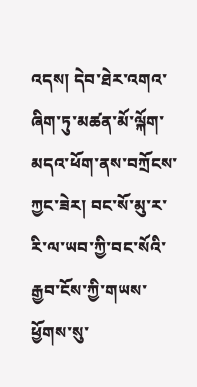འདས། དེབ་ཐེར་འགའ་ཞིག་ཏུ་མཚན་མོ་ལྐོག་མདའ་ཕོག་ནས་བཀྲོངས་ཀྱང་ཟེར། བང་སོ་མུ་ར་རི་ལ་ཡབ་ཀྱི་བང་སོའི་རྒྱབ་ངོས་ཀྱི་གཡས་ཕྱོགས་སུ་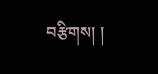བརྩིགས། །